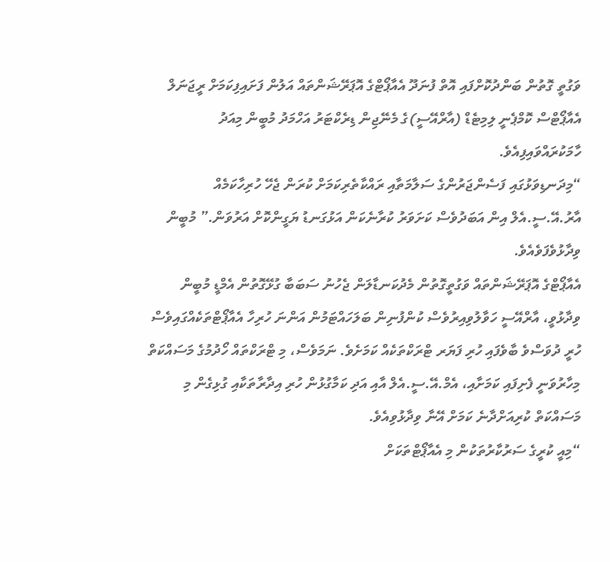ވަގުތީ ގޮތުން ބަންދުކޮށްފައި އޮތް ފުނަދޫ އެއާޕޯޓްގެ އޮޕަރޭޝަންތައް އަލުން ފަށައިފިކަމަށް ރީޖަނަލް އެއާޕޯޓްސް ކޮމްޕެނީ ލިމިޓެޑް (އާރްއޭސީ)ގެ މެނޭޖިން ޑިރެކްޓަރު އަހްމަދު މުބީން މިއަދު ހާމަކުރައްވައިފިއެވެ.
“މިދަނޑިވަޅުގައި ފަސެންޖަރުންގެ ސަލާމަތާއި ރައްކާތެރިކަމަށް ކުރަން ޖެހޭ ހުރިހާކަމެއް އާރު.އޭ.ސީ.އެލް އިން އަބަދުވެސް ކަށަވަރު ކުރާނެކަން އަޅުގަނޑު ޔަގީންކޮށް އަރުވަން.” މުބީން ވިދާޅުވެފަވެއެވެ.
އެއާޕޯޓްގެ އޮޕަރޭޝަންތައް ވަގުތީގޮތުން މެދުކަނޑާލަން ޖެހުނު ސަބަބާ ގުޅޭގޮތުން އެމްޑީ މުބީން ވިދާޅުވީ، އާރްއޭސީ ހަވާލުވިއިރުވެސް ކުންފުނިން ބަލަހައްޓަމުން އަންނަ ހުރިހާ އެއާޕޯޓްތަކެއްގައިވެސް ހުރީ ދުވަސްވެ ބާވެފައި ހުރި ފަޔަރ ޓްރަކްތަކެއް ކަމަށެވެ. ނަމަވެސް، މި ޓްރަކްތައް ހޯދުމުގެ މަސައްކަތް މިހާރުވަނީ ފެށިފައި ކަމަށާއި، އެމް.އޭ.ސީ.އެލް އާއި އަދި ކަމާގުޅުން ހުރި އިދާރާތަކާއި ގުޅިގެން މި މަސައްކަތް ކުރިއަށްދާނެ ކަމަށް އޭނާ ވިދާޅުވިއެވެ.
“މިއީ ކުރީގެ ސަރުކާރުތަކުން މި އެއާޕޯޓްތަކަށް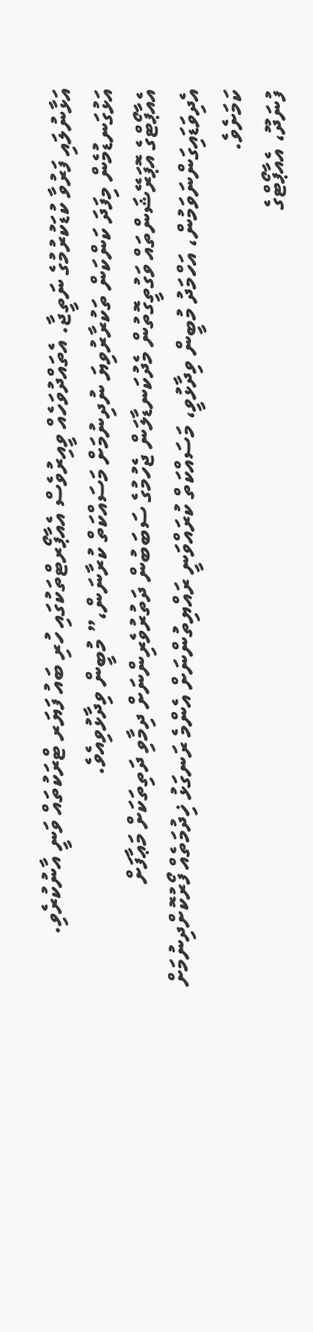އަޅާނުލައި ފަރުވާ ކުޑަކުރުމުގެ ނަތީޖާ. އެތައްދުވަހެއް ވީއިރުވެސް އެއާޕޯރޓްތަކުގައި ހުރި ބައު ފަޔަރ ޓްރަކުތައް ވަނީ އާނުކުރެވި. އަޅުގަނޑުމެން މިފަދަ ކަންކަން ތަކުރާރުވިޔަ ނުދިނުމަށް މަސައްކަތް ކުރާނަން،” މުބީން ވިދާޅުވިއެވެ.
އެއާޕޯޓްގެ އޮޕަރޭޝަންތައް ވަގުތީގޮތުން މެދުކަނޑާލަން ޖެހުމުގެ ސަބަބުން ދަތުރުވެރިންނަށް ދިމާވި ދަތިތަކަށް މަޢާފަށް އެދިވަޑައިގަންނަވަމުން، އަހްމަދު މުބީން ވިދާޅުވީ، މަސައްކަތް ކުރައްވަނީ ރައްޔިތުންނަށް އެންމެ ރަނގަޅު ޚިދުމަތެއް ފޯރުކޮށްދިނުމަށް ކަމަށެވެ.
ފުނަދޫ، އެއާޕޯޓްގެ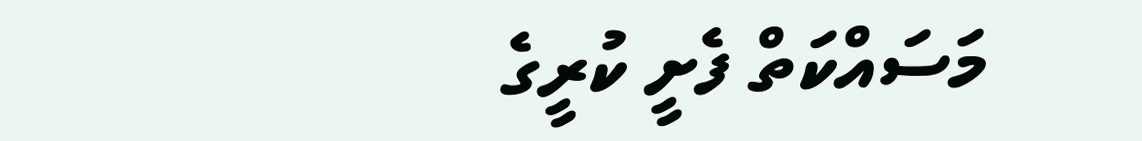މަސައްކަތް ފެށީ ކުރީގެ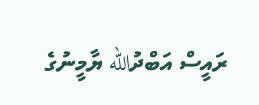ރައީސް އަބްދުالله ޔާމީނުގެ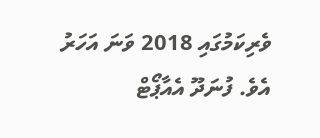ވެރިކަމުގައި 2018 ވަނަ އަހަރު އެވެ. ފުނަދޫ އެއާޕޯޓް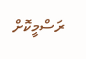ރަސްމީކޮށް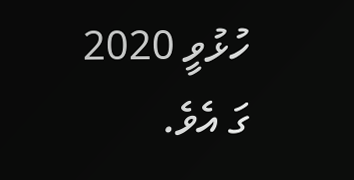ހުޅުވީ 2020 ގަ އެވެ.